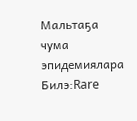Мальтаҕа чума эпидемиялара
Билэ:Rare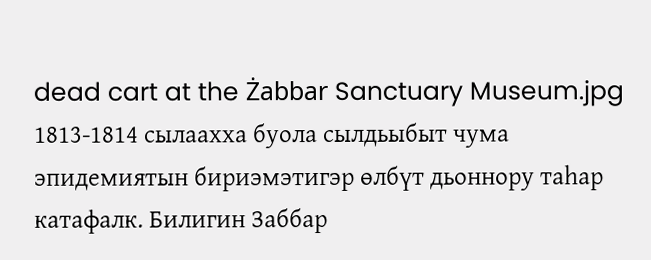dead cart at the Żabbar Sanctuary Museum.jpg
1813-1814 сылаахха буола сылдьыбыт чума эпидемиятын бириэмэтигэр өлбүт дьоннору таһар катафалк. Билигин Заббар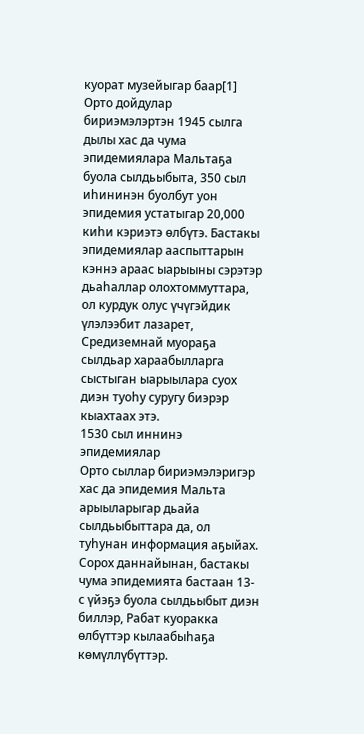куорат музейыгар баар[1]
Орто дойдулар бириэмэлэртэн 1945 сылга дылы хас да чума эпидемиялара Мальтаҕа буола сылдьыбыта, 350 сыл иһининэн буолбут уон эпидемия устатыгар 20,000 киһи кэриэтэ өлбүтэ. Бастакы эпидемиялар ааспыттарын кэннэ араас ыарыыны сэрэтэр дьаһаллар олохтоммуттара, ол курдук олус үчүгэйдик үлэлээбит лазарет, Средиземнай муораҕа сылдьар хараабылларга сыстыган ыарыылара суох диэн туоһу суругу биэрэр кыахтаах этэ.
1530 сыл иннинэ эпидемиялар
Орто сыллар бириэмэлэригэр хас да эпидемия Мальта арыыларыгар дьайа сылдьыбыттара да, ол туһунан информация аҕыйах. Сорох даннайынан, бастакы чума эпидемията бастаан 13-с үйэҕэ буола сылдьыбыт диэн биллэр, Рабат куоракка өлбүттэр кылаабыһаҕа көмүллүбүттэр.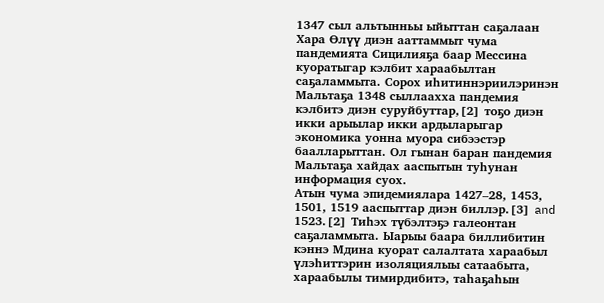1347 сыл альтынньы ыйыттан саҕалаан Хара Өлүү диэн ааттаммыт чума пандемията Сицилияҕа баар Мессина куоратыгар кэлбит хараабылтан саҕаламмыта. Сорох иһитиннэриилэринэн Мальтаҕа 1348 сыллаахха пандемия кэлбитэ диэн суруйбуттар,[2] тоҕо диэн икки арыылар икки ардыларыгар экономика уонна муора сибээстэр баалларыттан. Ол гынан баран пандемия Мальтаҕа хайдах ааспытын туһунан информация суох.
Атын чума эпидемиялара 1427–28, 1453, 1501, 1519 ааспыттар диэн биллэр.[3] and 1523.[2] Тиһэх түбэлтэҕэ галеонтан саҕаламмыта. Ыарыы баара биллибитин кэннэ Мдина куорат салалтата хараабыл үлэһиттэрин изоляциялыы сатаабыта, хараабылы тимирдибитэ, таһаҕаһын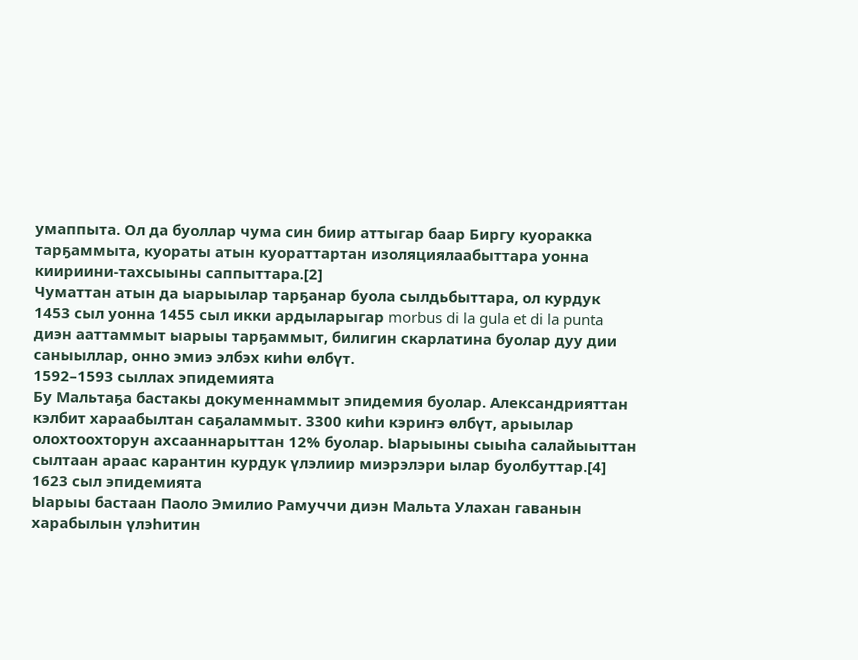умаппыта. Ол да буоллар чума син биир аттыгар баар Биргу куоракка тарҕаммыта, куораты атын куораттартан изоляциялаабыттара уонна киириини-тахсыыны саппыттара.[2]
Чуматтан атын да ыарыылар тарҕанар буола сылдьбыттара, ол курдук 1453 сыл уонна 1455 сыл икки ардыларыгар morbus di la gula et di la punta диэн ааттаммыт ыарыы тарҕаммыт, билигин скарлатина буолар дуу дии саныыллар, онно эмиэ элбэх киһи өлбүт.
1592–1593 сыллах эпидемията
Бу Мальтаҕа бастакы докуменнаммыт эпидемия буолар. Александрияттан кэлбит хараабылтан саҕаламмыт. 3300 киһи кэриҥэ өлбүт, арыылар олохтоохторун ахсааннарыттан 12% буолар. Ыарыыны сыыһа салайыыттан сылтаан араас карантин курдук үлэлиир миэрэлэри ылар буолбуттар.[4]
1623 сыл эпидемията
Ыарыы бастаан Паоло Эмилио Рамуччи диэн Мальта Улахан гаванын харабылын үлэһитин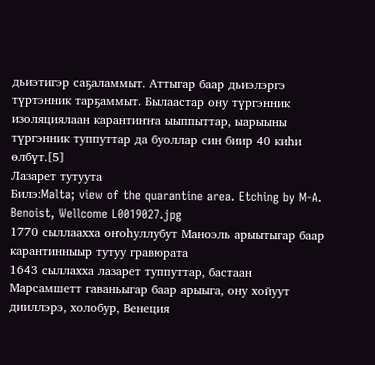дьиэтигэр саҕаламмыт. Аттыгар баар дьиэлэргэ түртэнник тарҕаммыт. Былаастар ону түргэнник изоляциялаан карантиҥҥа ыыппыттар, ыарыыны түргэнник туппуттар да буоллар син биир 40 киһи өлбүт.[5]
Лазарет тутуута
Билэ:Malta; view of the quarantine area. Etching by M-A. Benoist, Wellcome L0019027.jpg
1770 сыллаахха оҥоһуллубут Маноэль арыытыгар баар карантинныыр тутуу гравюрата
1643 сыллахха лазарет туппуттар, бастаан Марсамшетт гаваньыгар баар арыыга, ону хойуут дииллэрэ, холобур, Венеция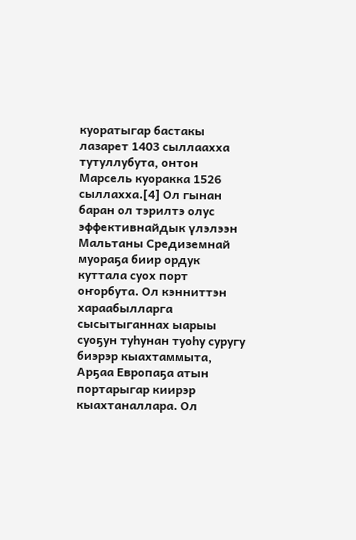куоратыгар бастакы лазарет 1403 сыллаахха тутуллубута, онтон Марсель куоракка 1526 сыллахха.[4] Ол гынан баран ол тэрилтэ олус эффективнайдык үлэлээн Мальтаны Средиземнай муораҕа биир ордук куттала суох порт оҥорбута. Ол кэнниттэн хараабылларга сысытыганнах ыарыы суоҕун туһунан туоһу суругу биэрэр кыахтаммыта, Арҕаа Европаҕа атын портарыгар киирэр кыахтаналлара. Ол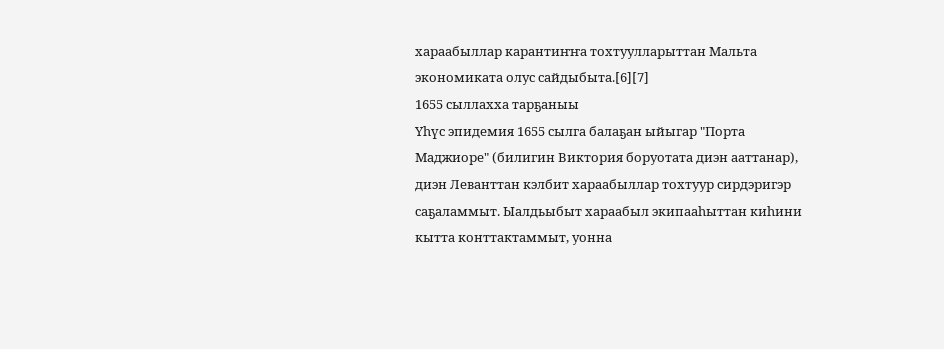хараабыллар карантиҥҥа тохтуулларыттан Мальта экономиката олус сайдыбыта.[6][7]
1655 сыллахха тарҕаныы
Үһүс эпидемия 1655 сылга балаҕан ыйыгар "Порта Маджиоре" (билигин Виктория боруотата диэн ааттанар), диэн Леванттан кэлбит хараабыллар тохтуур сирдэригэр саҕаламмыт. Ыалдьыбыт хараабыл экипааһыттан киһини кытта конттактаммыт, уонна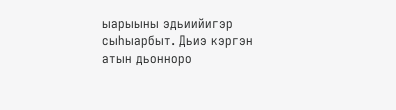ыарыыны эдьиийигэр сыһыарбыт. Дьиэ кэргэн атын дьонноро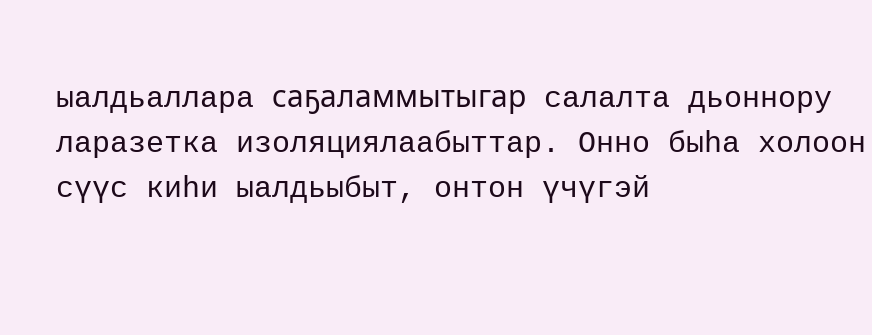ыалдьаллара саҕаламмытыгар салалта дьоннору ларазетка изоляциялаабыттар. Онно быһа холоон сүүс киһи ыалдьыбыт, онтон үчүгэй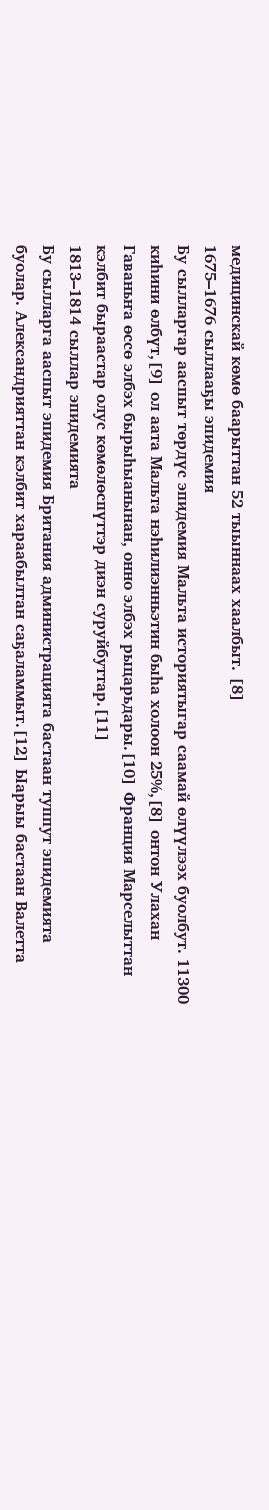медицинскай көмө баарыттан 52 тыыннаах хаалбыт. [8]
1675–1676 сыллааҕы эпидемия
Бу сылларгар ааспыт төрдүс эпидемия Мальта историятыгар саамай өлүүлээх буолбут. 11300 киһини өлбүт,[9] ол аата Мальта нэһилиэнньэтин быһа холоон 25%,[8] онтон Улахан Гаваньҥа өссө элбэх бырыһыанынан, онно элбэх рыцарьдары.[10] Франция Марселыттан кэлбит быраастар олус көмөлөспүттэр диэн суруйбуттар.[11]
1813–1814 сыллар эпидемията
Бу сылларга ааспыт эпидемия Британия администрацията бастаан туппут эпидемията буолар. Александрияттан кэлбит хараабылтан саҕаламмыт.[12] Ыарыы бастаан Валетта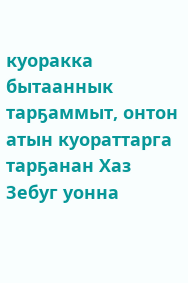куоракка бытааннык тарҕаммыт, онтон атын куораттарга тарҕанан Хаз Зебуг уонна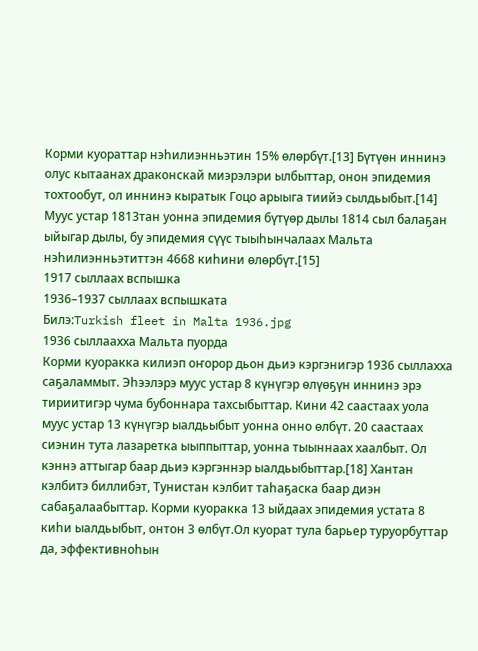Корми куораттар нэһилиэнньэтин 15% өлөрбүт.[13] Бүтүөн иннинэ олус кытаанах драконскай миэрэлэри ылбыттар, онон эпидемия тохтообут, ол иннинэ кыратык Гоцо арыыга тиийэ сылдьыбыт.[14]
Муус устар 1813тан уонна эпидемия бүтүөр дылы 1814 сыл балаҕан ыйыгар дылы, бу эпидемия сүүс тыыһынчалаах Мальта нэһилиэнньэтиттэн 4668 киһини өлөрбүт.[15]
1917 сыллаах вспышка
1936–1937 сыллаах вспышката
Билэ:Turkish fleet in Malta 1936.jpg
1936 сыллаахха Мальта пуорда
Корми куоракка килиэп оҥорор дьон дьиэ кэргэнигэр 1936 сыллахха саҕаламмыт. Эһээлэрэ муус устар 8 күнүгэр өлүөҕүн иннинэ эрэ тириитигэр чума бубоннара тахсыбыттар. Кини 42 саастаах уола муус устар 13 күнүгэр ыалдьыбыт уонна онно өлбүт. 20 саастаах сиэнин тута лазаретка ыыппыттар, уонна тыыннаах хаалбыт. Ол кэннэ аттыгар баар дьиэ кэргэннэр ыалдьыбыттар.[18] Хантан кэлбитэ биллибэт, Тунистан кэлбит таһаҕаска баар диэн сабаҕалаабыттар. Корми куоракка 13 ыйдаах эпидемия устата 8 киһи ыалдьыбыт, онтон 3 өлбүт.Ол куорат тула барьер туруорбуттар да, эффективноһын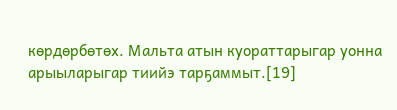көрдөрбөтөх. Мальта атын куораттарыгар уонна арыыларыгар тиийэ тарҕаммыт.[19]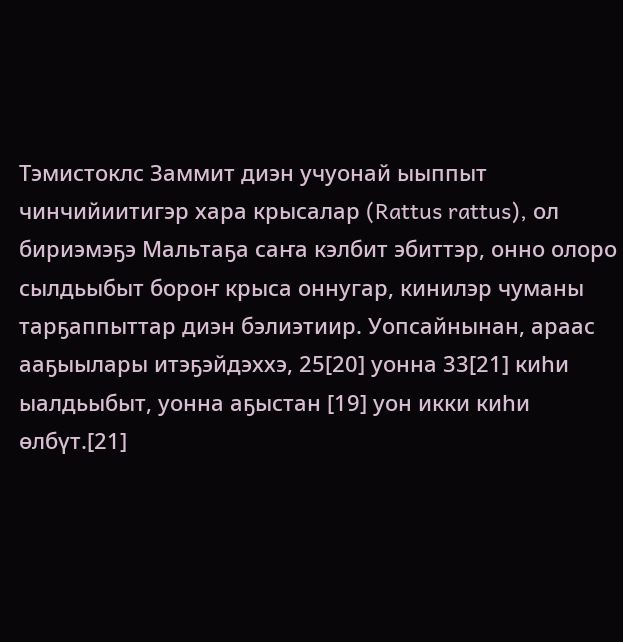Тэмистоклс Заммит диэн учуонай ыыппыт чинчийиитигэр хара крысалар (Rattus rattus), ол бириэмэҕэ Мальтаҕа саҥа кэлбит эбиттэр, онно олоро сылдьыбыт бороҥ крыса оннугар, кинилэр чуманы тарҕаппыттар диэн бэлиэтиир. Уопсайнынан, араас ааҕыылары итэҕэйдэххэ, 25[20] уонна 33[21] киһи ыалдьыбыт, уонна аҕыстан [19] уон икки киһи өлбүт.[21]